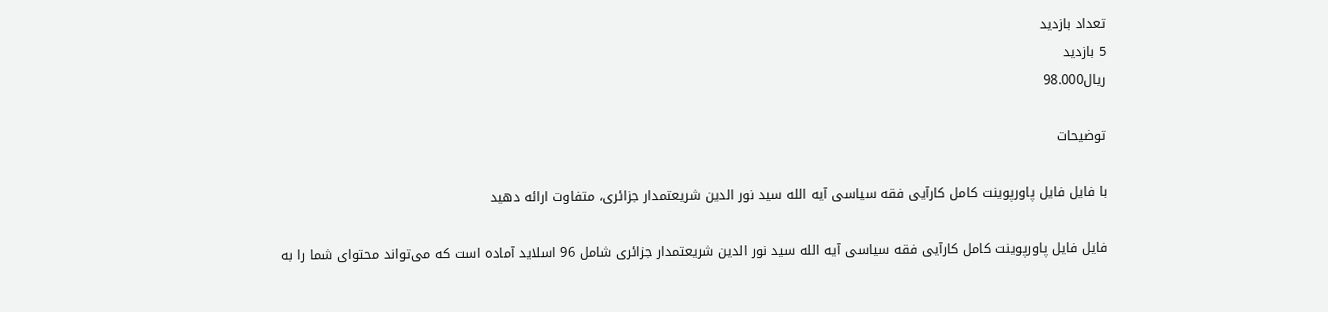تعداد بازدید
5 بازدید
ریال98.000

توضیحات

با فایل فایل پاورپوینت کامل کارآیی فقه سیاسی آیه الله سید نور الدین شریعتمدار جزائری، متفاوت ارائه دهید

فایل فایل پاورپوینت کامل کارآیی فقه سیاسی آیه الله سید نور الدین شریعتمدار جزائری شامل 96 اسلاید آماده است که می‌تواند محتوای شما را به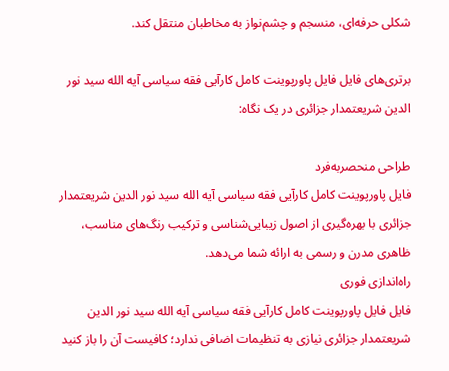شکلی حرفه‌ای، منسجم و چشم‌نواز به مخاطبان منتقل کند.

برتری‌های فایل فایل پاورپوینت کامل کارآیی فقه سیاسی آیه الله سید نور الدین شریعتمدار جزائری در یک نگاه:

طراحی منحصربه‌فرد
فایل پاورپوینت کامل کارآیی فقه سیاسی آیه الله سید نور الدین شریعتمدار جزائری با بهره‌گیری از اصول زیبایی‌شناسی و ترکیب رنگ‌های مناسب، ظاهری مدرن و رسمی به ارائه شما می‌دهد.
راه‌اندازی فوری
فایل فایل پاورپوینت کامل کارآیی فقه سیاسی آیه الله سید نور الدین شریعتمدار جزائری نیازی به تنظیمات اضافی ندارد؛ کافیست آن را باز کنید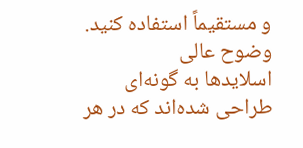و مستقیماً استفاده کنید.
وضوح عالی
اسلایدها به گونه‌ای طراحی شده‌اند که در هر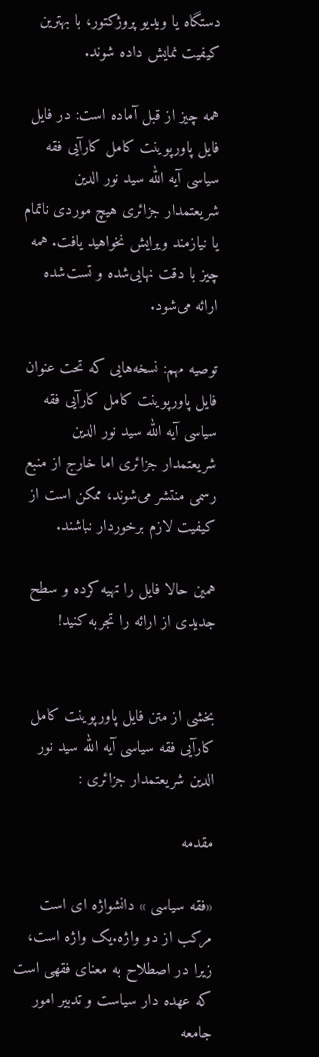دستگاه یا ویدیو پروژکتور، با بهترین کیفیت نمایش داده شوند.

همه چیز از قبل آماده است: در فایل فایل پاورپوینت کامل کارآیی فقه سیاسی آیه الله سید نور الدین شریعتمدار جزائری هیچ موردی ناتمام یا نیازمند ویرایش نخواهید یافت. همه چیز با دقت نهایی‌شده و تست‌شده ارائه می‌شود.

توصیه مهم: نسخه‌هایی که تحت عنوان فایل پاورپوینت کامل کارآیی فقه سیاسی آیه الله سید نور الدین شریعتمدار جزائری اما خارج از منبع رسمی منتشر می‌شوند، ممکن است از کیفیت لازم برخوردار نباشند.

همین حالا فایل را تهیه کرده و سطح جدیدی از ارائه را تجربه کنید!


بخشی از متن فایل پاورپوینت کامل کارآیی فقه سیاسی آیه الله سید نور الدین شریعتمدار جزائری :

مقدمه

«فقه سیاسی » دانشواژه ای است مرکب از دو واژه.یک واژه است، زیرا در اصطلاح به معنای فقهی است که عهده دار سیاست و تدبیر امور جامعه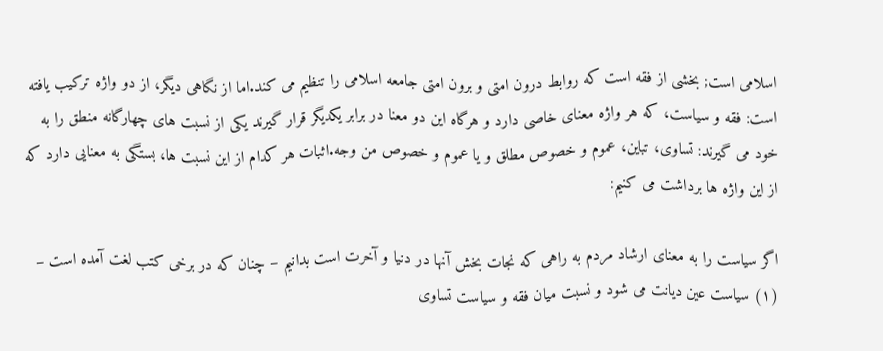اسلامی است; بخشی از فقه است که روابط درون امتی و برون امتی جامعه اسلامی را تنظیم می کند.اما از نگاهی دیگر، از دو واژه ترکیب یافته است: فقه و سیاست، که هر واژه معنای خاصی دارد و هرگاه این دو معنا در برابر یکدیگر قرار گیرند یکی از نسبت های چهارگانه منطق را به خود می گیرند: تساوی، تباین، عموم و خصوص مطلق و یا عموم و خصوص من وجه.اثبات هر کدام از این نسبت ها، بستگی به معنایی دارد که از این واژه ها برداشت می کنیم:

اگر سیاست را به معنای ارشاد مردم به راهی که نجات بخش آنها در دنیا و آخرت است بدانیم – چنان که در برخی کتب لغت آمده است – (۱) سیاست عین دیانت می شود و نسبت میان فقه و سیاست تساوی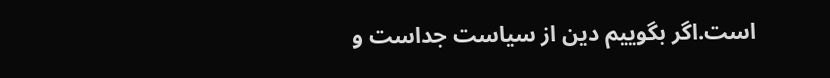است.اگر بگوییم دین از سیاست جداست و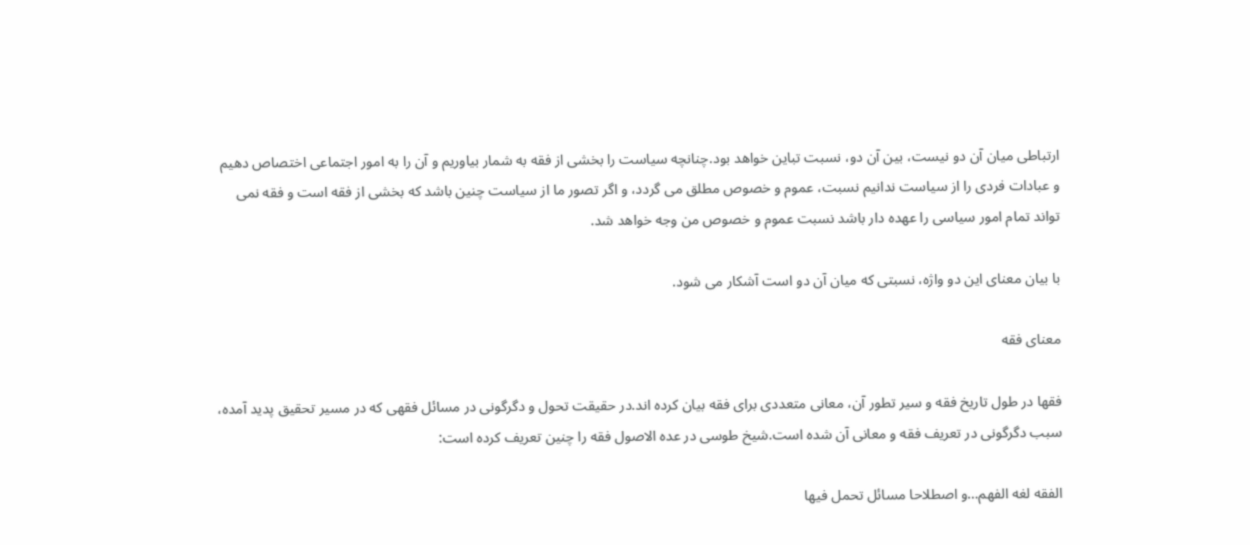ارتباطی میان آن دو نیست، بین آن دو، نسبت تباین خواهد بود.چنانچه سیاست را بخشی از فقه به شمار بیاوریم و آن را به امور اجتماعی اختصاص دهیم و عبادات فردی را از سیاست ندانیم نسبت، عموم و خصوص مطلق می گردد، و اگر تصور ما از سیاست چنین باشد که بخشی از فقه است و فقه نمی تواند تمام امور سیاسی را عهده دار باشد نسبت عموم و خصوص من وجه خواهد شد.

با بیان معنای این دو واژه، نسبتی که میان آن دو است آشکار می شود.

معنای فقه

فقها در طول تاریخ فقه و سیر تطور آن، معانی متعددی برای فقه بیان کرده اند.در حقیقت تحول و دگرگونی در مسائل فقهی که در مسیر تحقیق پدید آمده، سبب دگرگونی در تعریف فقه و معانی آن شده است.شیخ طوسی در عده الاصول فقه را چنین تعریف کرده است:

الفقه لغه الفهم…و اصطلاحا مسائل تحمل فیها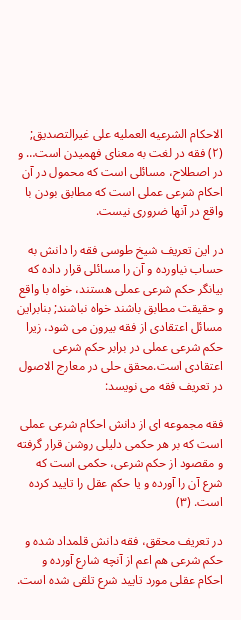الاحکام الشرعیه العملیه علی غیرالتصدیق; (۲) فقه در لغت به معنای فهمیدن است… و در اصطلاح، مسائلی است که محمول در آن احکام شرعی عملی است که مطابق بودن با واقع در آنها ضروری نیست.

در این تعریف شیخ طوسی فقه را دانش به حساب نیاورده و آن را مسائلی قرار داده که بیانگر حکم شرعی عملی هستند، خواه با واقع و حقیقت مطابق باشند خواه نباشند; بنابراین مسائل اعتقادی از فقه بیرون می شود، زیرا حکم شرعی عملی در برابر حکم شرعی اعتقادی است.محقق حلی در معارج الاصول در تعریف فقه می نویسد:

فقه مجموعه ای از دانش احکام شرعی عملی است که بر هر حکمی دلیلی روشن قرار گرفته و مقصود از حکم شرعی، حکمی است که شرع آن را آورده و یا حکم عقل را تایید کرده است. (۳)

در تعریف محقق، فقه دانش قلمداد شده و حکم شرعی هم اعم از آنچه شارع آورده و احکام عقلی مورد تایید شرع تلقی شده است.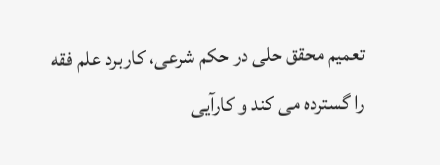تعمیم محقق حلی در حکم شرعی، کاربرد علم فقه را گسترده می کند و کارآیی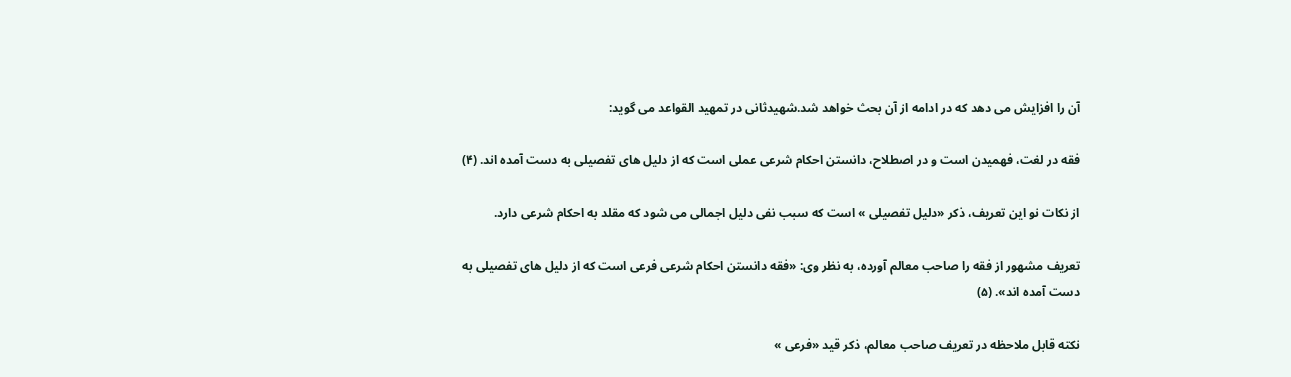آن را افزایش می دهد که در ادامه از آن بحث خواهد شد.شهیدثانی در تمهید القواعد می گوید:

فقه در لغت، فهمیدن است و در اصطلاح، دانستن احکام شرعی عملی است که از دلیل های تفصیلی به دست آمده اند. (۴)

از نکات نو این تعریف، ذکر «دلیل تفصیلی » است که سبب نفی دلیل اجمالی می شود که مقلد به احکام شرعی دارد.

تعریف مشهور از فقه را صاحب معالم آورده، به نظر وی: «فقه دانستن احکام شرعی فرعی است که از دلیل های تفصیلی به دست آمده اند». (۵)

نکته قابل ملاحظه در تعریف صاحب معالم، ذکر قید «فرعی »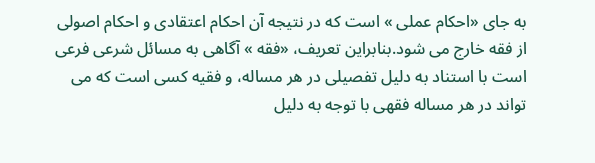به جای «احکام عملی » است که در نتیجه آن احکام اعتقادی و احکام اصولی از فقه خارج می شود.بنابراین تعریف، «فقه » آگاهی به مسائل شرعی فرعی است با استناد به دلیل تفصیلی در هر مساله، و فقیه کسی است که می تواند در هر مساله فقهی با توجه به دلیل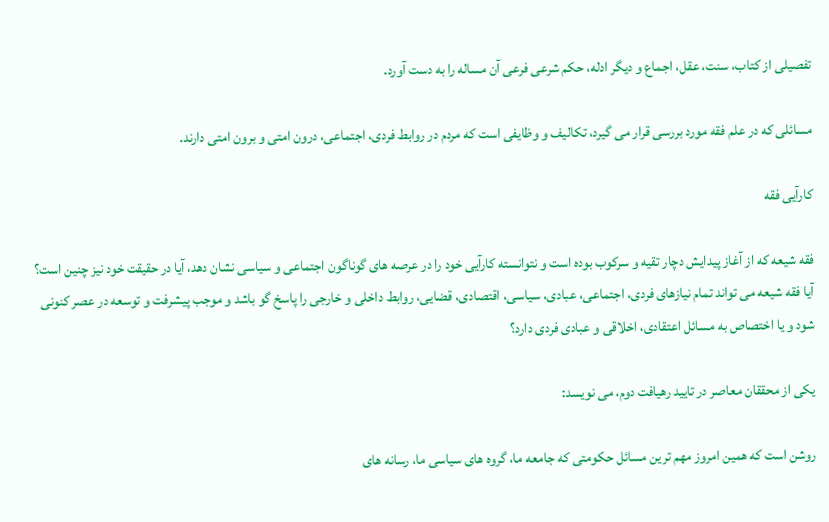تفصیلی از کتاب، سنت، عقل، اجماع و دیگر ادله، حکم شرعی فرعی آن مساله را به دست آورد.

مسائلی که در علم فقه مورد بررسی قرار می گیرد، تکالیف و وظایفی است که مردم در روابط فردی، اجتماعی، درون امتی و برون امتی دارند.

کارآیی فقه

فقه شیعه که از آغاز پیدایش دچار تقیه و سرکوب بوده است و نتوانسته کارآیی خود را در عرصه های گوناگون اجتماعی و سیاسی نشان دهد، آیا در حقیقت خود نیز چنین است؟ آیا فقه شیعه می تواند تمام نیازهای فردی، اجتماعی، عبادی، سیاسی، اقتصادی، قضایی، روابط داخلی و خارجی را پاسخ گو باشد و موجب پیشرفت و توسعه در عصر کنونی شود و یا اختصاص به مسائل اعتقادی، اخلاقی و عبادی فردی دارد؟

یکی از محققان معاصر در تایید رهیافت دوم، می نویسد:

روشن است که همین امروز مهم ترین مسائل حکومتی که جامعه ما، گروه های سیاسی ما، رسانه های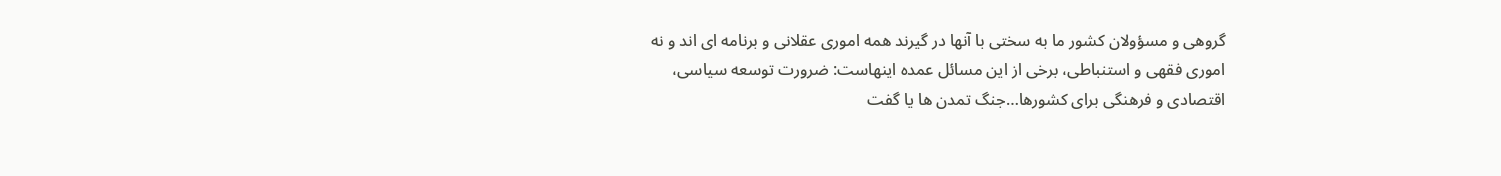گروهی و مسؤولان کشور ما به سختی با آنها در گیرند همه اموری عقلانی و برنامه ای اند و نه اموری فقهی و استنباطی، برخی از این مسائل عمده اینهاست: ضرورت توسعه سیاسی، اقتصادی و فرهنگی برای کشورها…جنگ تمدن ها یا گفت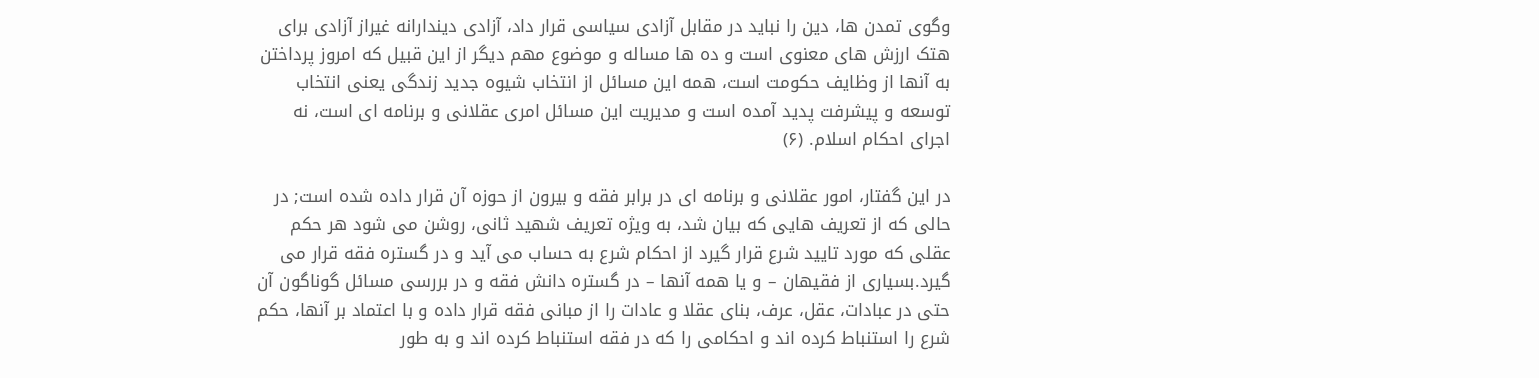وگوی تمدن ها، دین را نباید در مقابل آزادی سیاسی قرار داد، آزادی دیندارانه غیراز آزادی برای هتک ارزش های معنوی است و ده ها مساله و موضوع مهم دیگر از این قبیل که امروز پرداختن به آنها از وظایف حکومت است، همه این مسائل از انتخاب شیوه جدید زندگی یعنی انتخاب توسعه و پیشرفت پدید آمده است و مدیریت این مسائل امری عقلانی و برنامه ای است، نه اجرای احکام اسلام. (۶)

در این گفتار، امور عقلانی و برنامه ای در برابر فقه و بیرون از حوزه آن قرار داده شده است; در حالی که از تعریف هایی که بیان شد، به ویژه تعریف شهید ثانی، روشن می شود هر حکم عقلی که مورد تایید شرع قرار گیرد از احکام شرع به حساب می آید و در گستره فقه قرار می گیرد.بسیاری از فقیهان – و یا همه آنها – در گستره دانش فقه و در بررسی مسائل گوناگون آن حتی در عبادات، عقل، عرف، بنای عقلا و عادات را از مبانی فقه قرار داده و با اعتماد بر آنها، حکم شرع را استنباط کرده اند و احکامی را که در فقه استنباط کرده اند و به طور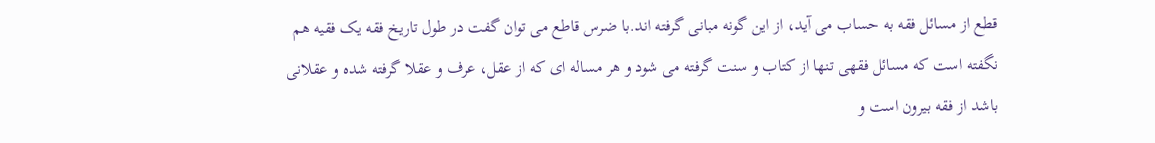قطع از مسائل فقه به حساب می آید، از این گونه مبانی گرفته اند.با ضرس قاطع می توان گفت در طول تاریخ فقه یک فقیه هم نگفته است که مسائل فقهی تنها از کتاب و سنت گرفته می شود و هر مساله ای که از عقل، عرف و عقلا گرفته شده و عقلانی باشد از فقه بیرون است و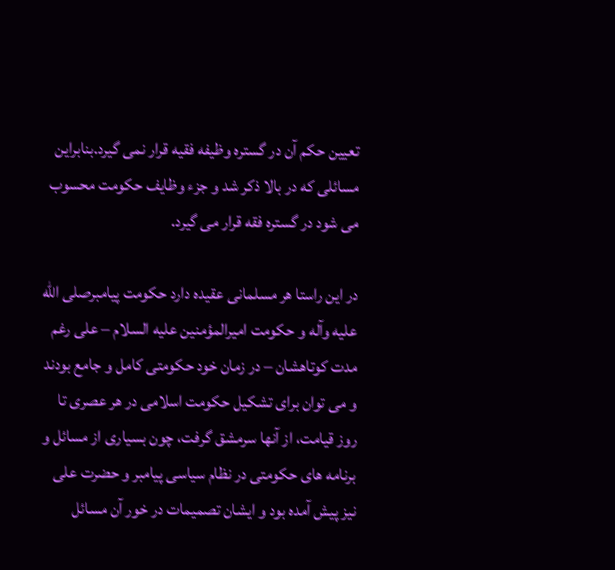تعیین حکم آن در گستره وظیفه فقیه قرار نمی گیرد.بنابراین مسائلی که در بالا ذکر شد و جزء وظایف حکومت محسوب می شود در گستره فقه قرار می گیرد.

در این راستا هر مسلمانی عقیده دارد حکومت پیامبرصلی الله علیه وآله و حکومت امیرالمؤمنین علیه السلام – علی رغم مدت کوتاهشان – در زمان خود حکومتی کامل و جامع بودند و می توان برای تشکیل حکومت اسلامی در هر عصری تا روز قیامت، از آنها سرمشق گرفت، چون بسیاری از مسائل و برنامه های حکومتی در نظام سیاسی پیامبر و حضرت علی نیز پیش آمده بود و ایشان تصمیمات در خور آن مسائل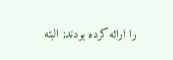را ارائه کرده بودند; البته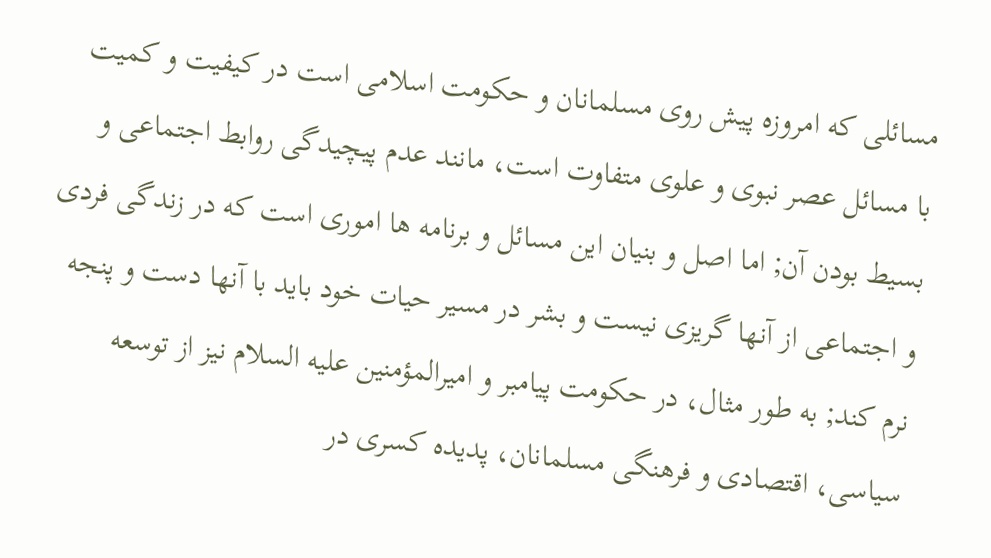مسائلی که امروزه پیش روی مسلمانان و حکومت اسلامی است در کیفیت و کمیت با مسائل عصر نبوی و علوی متفاوت است، مانند عدم پیچیدگی روابط اجتماعی و بسیط بودن آن; اما اصل و بنیان این مسائل و برنامه ها اموری است که در زندگی فردی و اجتماعی از آنها گریزی نیست و بشر در مسیر حیات خود باید با آنها دست و پنجه نرم کند; به طور مثال، در حکومت پیامبر و امیرالمؤمنین علیه السلام نیز از توسعه سیاسی، اقتصادی و فرهنگی مسلمانان، پدیده کسری در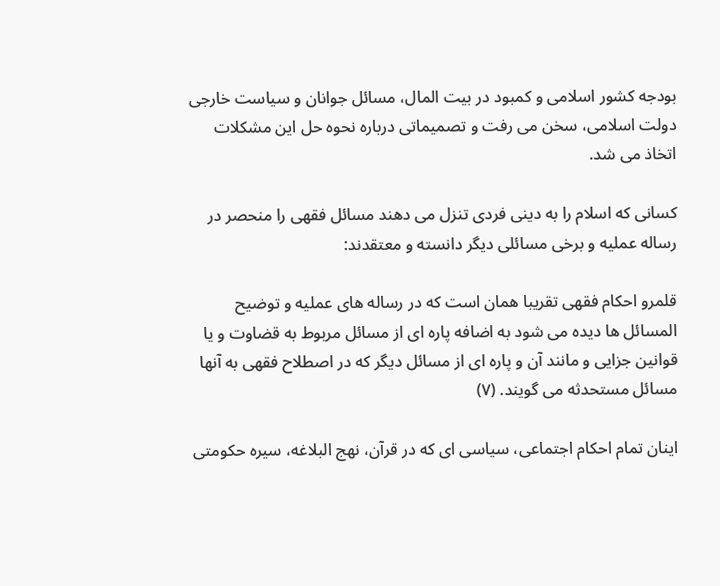بودجه کشور اسلامی و کمبود در بیت المال، مسائل جوانان و سیاست خارجی دولت اسلامی، سخن می رفت و تصمیماتی درباره نحوه حل این مشکلات اتخاذ می شد.

کسانی که اسلام را به دینی فردی تنزل می دهند مسائل فقهی را منحصر در رساله عملیه و برخی مسائلی دیگر دانسته و معتقدند:

قلمرو احکام فقهی تقریبا همان است که در رساله های عملیه و توضیح المسائل ها دیده می شود به اضافه پاره ای از مسائل مربوط به قضاوت و یا قوانین جزایی و مانند آن و پاره ای از مسائل دیگر که در اصطلاح فقهی به آنها مسائل مستحدثه می گویند. (۷)

اینان تمام احکام اجتماعی، سیاسی ای که در قرآن، نهج البلاغه، سیره حکومتی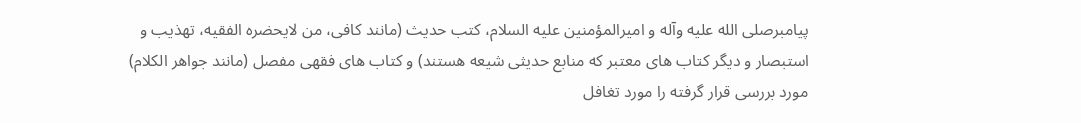پیامبرصلی الله علیه وآله و امیرالمؤمنین علیه السلام، کتب حدیث (مانند کافی، من لایحضره الفقیه، تهذیب و استبصار و دیگر کتاب های معتبر که منابع حدیثی شیعه هستند) و کتاب های فقهی مفصل (مانند جواهر الکلام) مورد بررسی قرار گرفته را مورد تغافل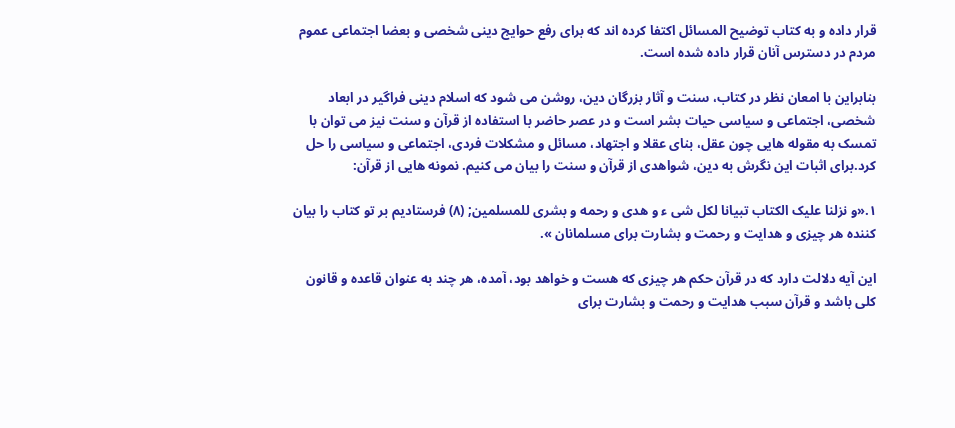قرار داده و به کتاب توضیح المسائل اکتفا کرده اند که برای رفع حوایج دینی شخصی و بعضا اجتماعی عموم مردم در دسترس آنان قرار داده شده است.

بنابراین با امعان نظر در کتاب، سنت و آثار بزرگان دین، روشن می شود که اسلام دینی فراگیر در ابعاد شخصی، اجتماعی و سیاسی حیات بشر است و در عصر حاضر با استفاده از قرآن و سنت نیز می توان با تمسک به مقوله هایی چون عقل، بنای عقلا و اجتهاد، مسائل و مشکلات فردی، اجتماعی و سیاسی را حل کرد.برای اثبات این نگرش به دین، شواهدی از قرآن و سنت را بیان می کنیم. نمونه هایی از قرآن:

۱.«و نزلنا علیک الکتاب تبیانا لکل شی ء و هدی و رحمه و بشری للمسلمین; (۸) فرستادیم بر تو کتاب را بیان کننده هر چیزی و هدایت و رحمت و بشارت برای مسلمانان ».

این آیه دلالت دارد که در قرآن حکم هر چیزی که هست و خواهد بود، آمده، هر چند به عنوان قاعده و قانون کلی باشد و قرآن سبب هدایت و رحمت و بشارت برای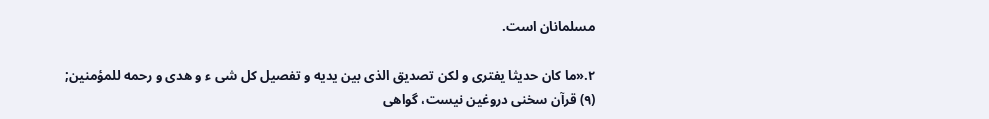مسلمانان است.

۲.«ما کان حدیثا یفتری و لکن تصدیق الذی بین یدیه و تفصیل کل شی ء و هدی و رحمه للمؤمنین; (۹) قرآن سخنی دروغین نیست، گواهی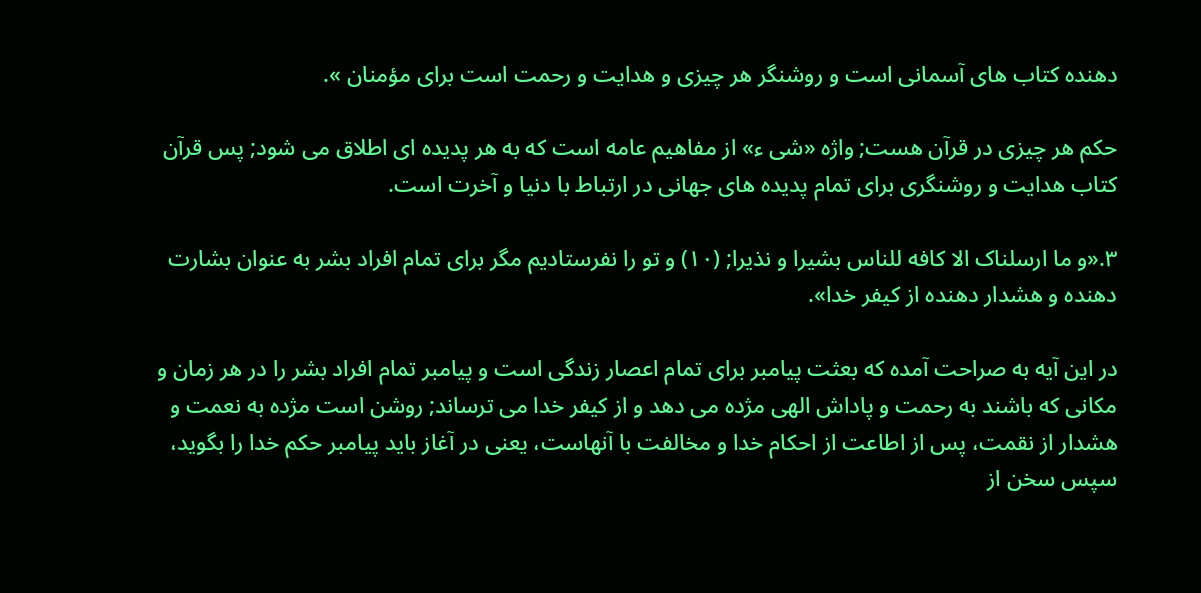دهنده کتاب های آسمانی است و روشنگر هر چیزی و هدایت و رحمت است برای مؤمنان ».

حکم هر چیزی در قرآن هست; واژه «شی ء» از مفاهیم عامه است که به هر پدیده ای اطلاق می شود; پس قرآن کتاب هدایت و روشنگری برای تمام پدیده های جهانی در ارتباط با دنیا و آخرت است.

۳.«و ما ارسلناک الا کافه للناس بشیرا و نذیرا; (۱۰) و تو را نفرستادیم مگر برای تمام افراد بشر به عنوان بشارت دهنده و هشدار دهنده از کیفر خدا».

در این آیه به صراحت آمده که بعثت پیامبر برای تمام اعصار زندگی است و پیامبر تمام افراد بشر را در هر زمان و مکانی که باشند به رحمت و پاداش الهی مژده می دهد و از کیفر خدا می ترساند; روشن است مژده به نعمت و هشدار از نقمت، پس از اطاعت از احکام خدا و مخالفت با آنهاست، یعنی در آغاز باید پیامبر حکم خدا را بگوید، سپس سخن از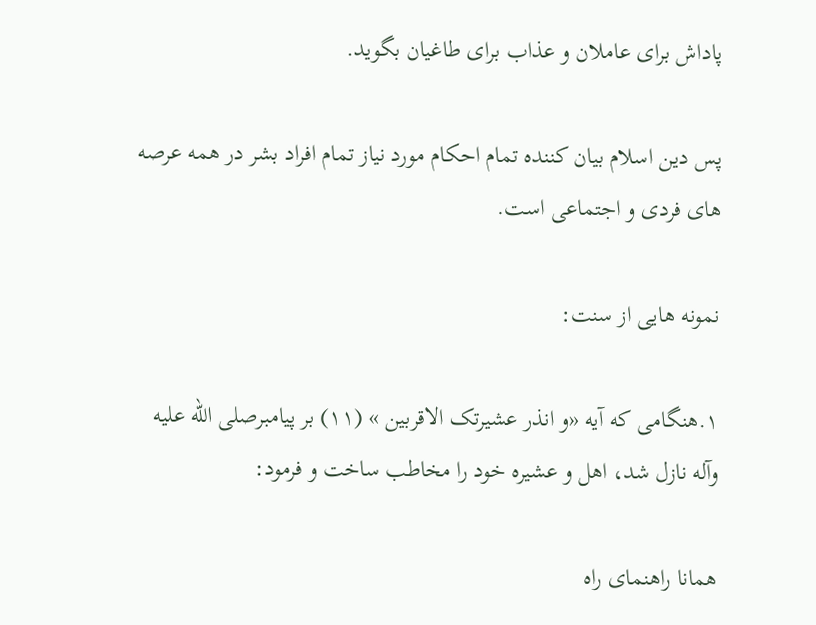پاداش برای عاملان و عذاب برای طاغیان بگوید.

پس دین اسلام بیان کننده تمام احکام مورد نیاز تمام افراد بشر در همه عرصه های فردی و اجتماعی است.

نمونه هایی از سنت:

۱.هنگامی که آیه «و انذر عشیرتک الاقربین » (۱۱) بر پیامبرصلی الله علیه وآله نازل شد، اهل و عشیره خود را مخاطب ساخت و فرمود:

همانا راهنمای راه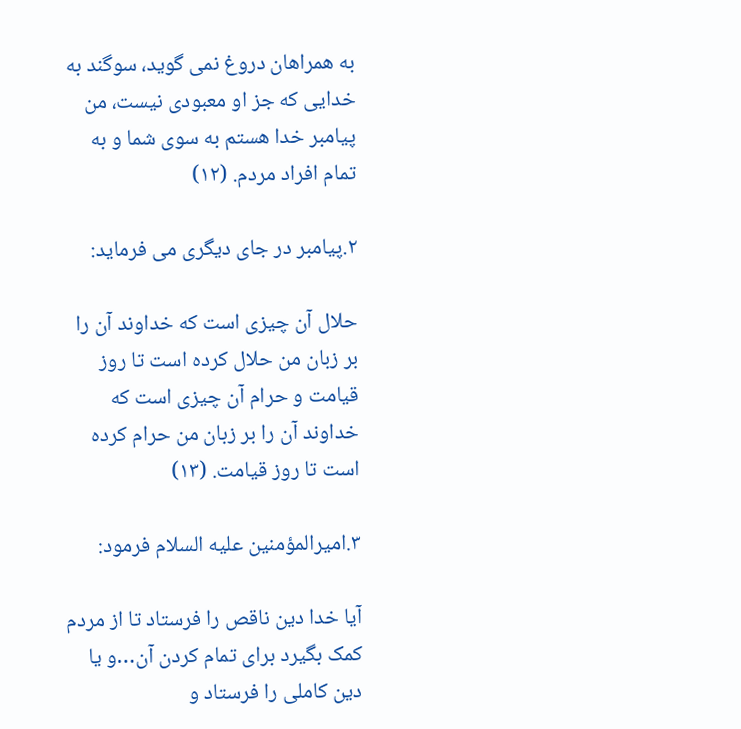به همراهان دروغ نمی گوید، سوگند به خدایی که جز او معبودی نیست، من پیامبر خدا هستم به سوی شما و به تمام افراد مردم. (۱۲)

۲.پیامبر در جای دیگری می فرماید:

حلال آن چیزی است که خداوند آن را بر زبان من حلال کرده است تا روز قیامت و حرام آن چیزی است که خداوند آن را بر زبان من حرام کرده است تا روز قیامت. (۱۳)

۳.امیرالمؤمنین علیه السلام فرمود:

آیا خدا دین ناقص را فرستاد تا از مردم کمک بگیرد برای تمام کردن آن…و یا دین کاملی را فرستاد و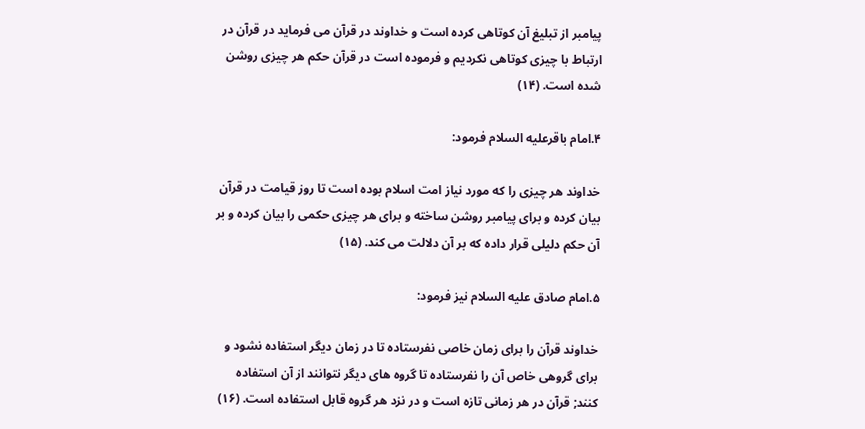پیامبر از تبلیغ آن کوتاهی کرده است و خداوند در قرآن می فرماید در قرآن در ارتباط با چیزی کوتاهی نکردیم و فرموده است در قرآن حکم هر چیزی روشن شده است. (۱۴)

۴.امام باقرعلیه السلام فرمود:

خداوند هر چیزی را که مورد نیاز امت اسلام بوده است تا روز قیامت در قرآن بیان کرده و برای پیامبر روشن ساخته و برای هر چیزی حکمی را بیان کرده و بر آن حکم دلیلی قرار داده که بر آن دلالت می کند. (۱۵)

۵.امام صادق علیه السلام نیز فرمود:

خداوند قرآن را برای زمان خاصی نفرستاده تا در زمان دیگر استفاده نشود و برای گروهی خاص آن را نفرستاده تا گروه های دیگر نتوانند از آن استفاده کنند; قرآن در هر زمانی تازه است و در نزد هر گروه قابل استفاده است. (۱۶)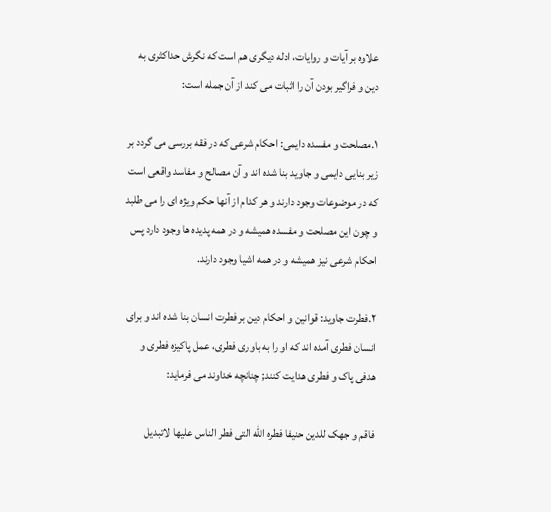علاوه بر آیات و روایات، ادله دیگری هم است که نگرش حداکثری به دین و فراگیر بودن آن را اثبات می کند از آن جمله است:

۱.مصلحت و مفسده دایمی: احکام شرعی که در فقه بررسی می گردد بر زیر بنایی دایمی و جاوید بنا شده اند و آن مصالح و مفاسد واقعی است که در موضوعات وجود دارند و هر کدام از آنها حکم ویژه ای را می طلبد و چون این مصلحت و مفسده همیشه و در همه پدیده ها وجود دارد پس احکام شرعی نیز همیشه و در همه اشیا وجود دارند.

۲.فطرت جاوید: قوانین و احکام دین بر فطرت انسان بنا شده اند و برای انسان فطری آمده اند که او را به باوری فطری، عمل پاکیزه فطری و هدفی پاک و فطری هدایت کنند; چنانچه خداوند می فرماید:

فاقم و جهک للدین حنیفا فطره الله التی فطر الناس علیها لاتبدیل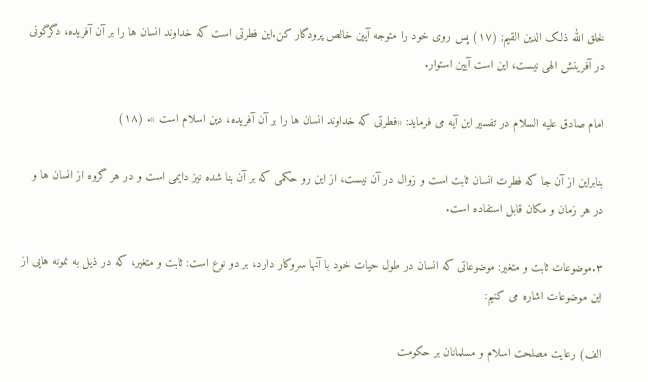لخلق الله ذلک الدین القیم; (۱۷) پس روی خود را متوجه آیین خالص پرودگار کن.این فطرتی است که خداوند انسان ها را بر آن آفریده، دگرگونی در آفرینش الهی نیست، این است آیین استوار.

امام صادق علیه السلام در تفسیر این آیه می فرماید: «فطرتی که خداوند انسان ها را بر آن آفریده، دین اسلام است ». (۱۸)

بنابراین از آن جا که فطرت انسان ثابت است و زوال در آن نیست، از این رو حکمی که بر آن بنا شده نیز دایمی است و در هر گروه از انسان ها و در هر زمان و مکان قابل استفاده است.

۳.موضوعات ثابت و متغیر: موضوعاتی که انسان در طول حیات خود با آنها سروکار دارد، بر دو نوع است: ثابت و متغیر، که در ذیل به نمونه هایی از این موضوعات اشاره می کنیم:

الف) رعایت مصلحت اسلام و مسلمانان بر حکومت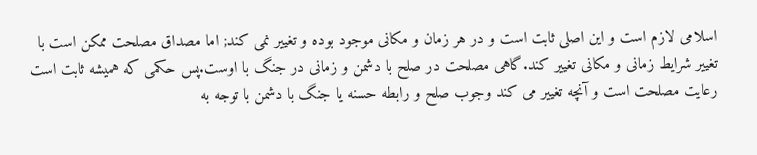اسلامی لازم است و این اصلی ثابت است و در هر زمان و مکانی موجود بوده و تغییر نمی کند; اما مصداق مصلحت ممکن است با تغییر شرایط زمانی و مکانی تغییر کند.گاهی مصلحت در صلح با دشمن و زمانی در جنگ با اوست.پس حکمی که همیشه ثابت است رعایت مصلحت است و آنچه تغییر می کند وجوب صلح و رابطه حسنه یا جنگ با دشمن با توجه به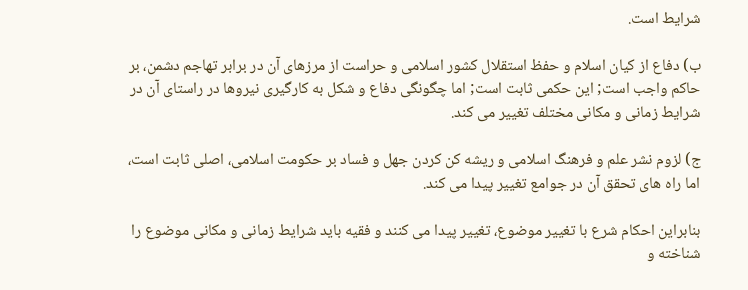شرایط است.

ب) دفاع از کیان اسلام و حفظ استقلال کشور اسلامی و حراست از مرزهای آن در برابر تهاجم دشمن، بر حاکم واجب است; این حکمی ثابت است; اما چگونگی دفاع و شکل به کارگیری نیروها در راستای آن در شرایط زمانی و مکانی مختلف تغییر می کند.

ج) لزوم نشر علم و فرهنگ اسلامی و ریشه کن کردن جهل و فساد بر حکومت اسلامی، اصلی ثابت است، اما راه های تحقق آن در جوامع تغییر پیدا می کند.

بنابراین احکام شرع با تغییر موضوع، تغییر پیدا می کنند و فقیه باید شرایط زمانی و مکانی موضوع را شناخته و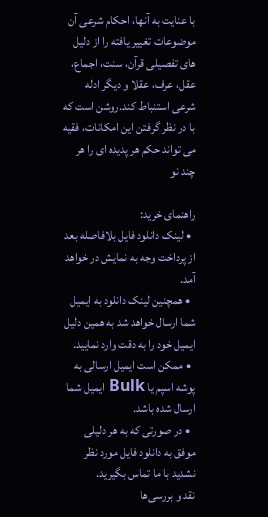با عنایت به آنها، احکام شرعی آن موضوعات تغییر یافته را از دلیل های تفصیلی قرآن، سنت، اجماع، عقل، عرف، عقلا و دیگر ادله شرعی استنباط کند.روشن است که با در نظر گرفتن این امکانات، فقیه می تواند حکم هر پدیده ای را هر چند نو

راهنمای خرید:
  • لینک دانلود فایل بلافاصله بعد از پرداخت وجه به نمایش در خواهد آمد.
  • همچنین لینک دانلود به ایمیل شما ارسال خواهد شد به همین دلیل ایمیل خود را به دقت وارد نمایید.
  • ممکن است ایمیل ارسالی به پوشه اسپم یا Bulk ایمیل شما ارسال شده باشد.
  • در صورتی که به هر دلیلی موفق به دانلود فایل مورد نظر نشدید با ما تماس بگیرید.
نقد و بررسی‌ها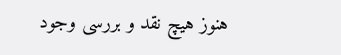هنوز هیچ نقد و بررسی وجود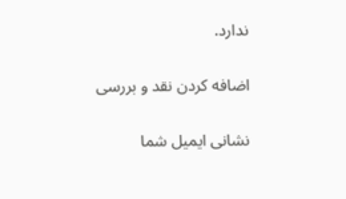ندارد.

اضافه کردن نقد و بررسی

نشانی ایمیل شما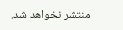منتشر نخواهد شد.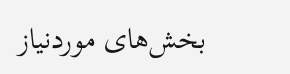بخش‌های موردنیاز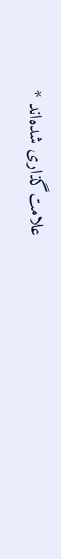علامت‌گذاری شده‌اند *